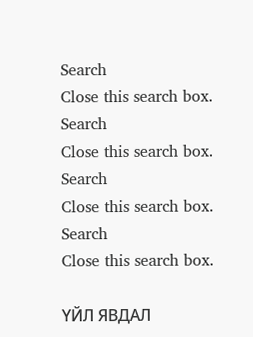Search
Close this search box.
Search
Close this search box.
Search
Close this search box.
Search
Close this search box.

ҮЙЛ ЯВДАЛ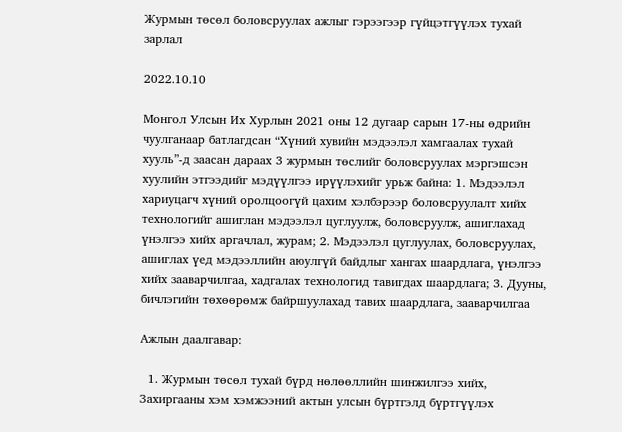Журмын төсөл боловсруулах ажлыг гэрээгээр гүйцэтгүүлэх тухай зарлал

2022.10.10

Монгол Улсын Их Хурлын 2021 оны 12 дугаар сарын 17-ны өдрийн чуулганаар батлагдсан “Хүний хувийн мэдээлэл хамгаалах тухай хууль”-д заасан дараах 3 журмын төслийг боловсруулах мэргэшсэн хуулийн этгээдийг мэдүүлгээ ирүүлэхийг урьж байна: 1. Мэдээлэл хариуцагч хүний оролцоогүй цахим хэлбэрээр боловсруулалт хийх технологийг ашиглан мэдээлэл цуглуулж, боловсруулж, ашиглахад үнэлгээ хийх аргачлал, журам; 2. Мэдээлэл цуглуулах, боловсруулах, ашиглах үед мэдээллийн аюулгүй байдлыг хангах шаардлага, үнэлгээ хийх зааварчилгаа, хадгалах технологид тавигдах шаардлага; 3. Дууны, бичлэгийн төхөөрөмж байршуулахад тавих шаардлага, зааварчилгаа

Ажлын даалгавар:

  1. Журмын төсөл тухай бүрд нөлөөллийн шинжилгээ хийх, Захиргааны хэм хэмжээний актын улсын бүртгэлд бүртгүүлэх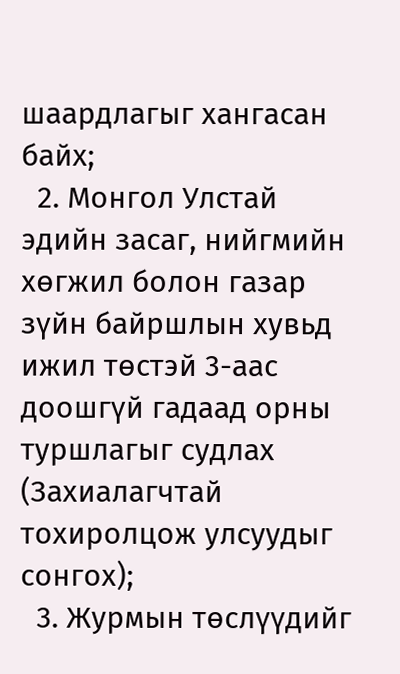шаардлагыг хангасан байх;
  2. Монгол Улстай эдийн засаг, нийгмийн хөгжил болон газар зүйн байршлын хувьд ижил төстэй 3-аас доошгүй гадаад орны туршлагыг судлах (Захиалагчтай тохиролцож улсуудыг сонгох);
  3. Журмын төслүүдийг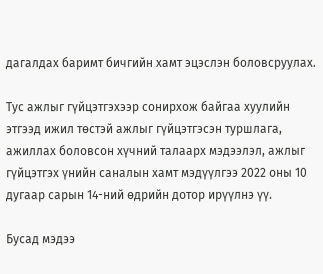дагалдах баримт бичгийн хамт эцэслэн боловсруулах.

Тус ажлыг гүйцэтгэхээр сонирхож байгаа хуулийн этгээд ижил төстэй ажлыг гүйцэтгэсэн туршлага, ажиллах боловсон хүчний талаарх мэдээлэл, ажлыг гүйцэтгэх үнийн саналын хамт мэдүүлгээ 2022 оны 10 дугаар сарын 14-ний өдрийн дотор ирүүлнэ үү.

Бусад мэдээ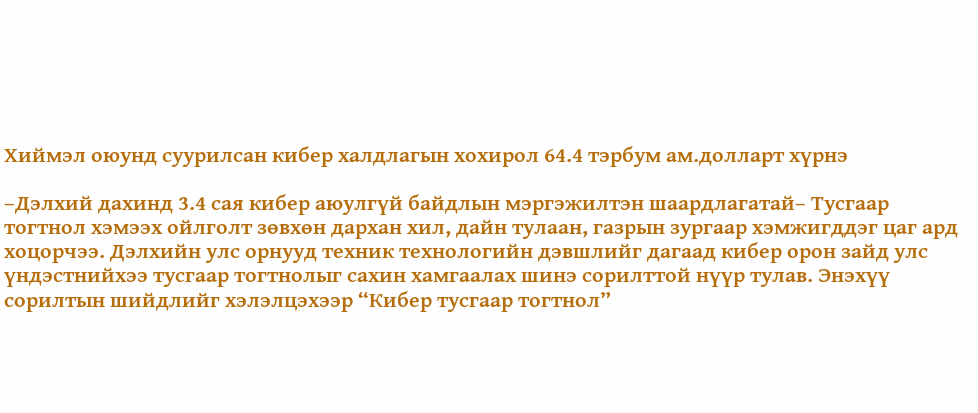Хиймэл оюунд суурилсан кибер халдлагын хохирол 64.4 тэрбум ам.долларт хүрнэ

–Дэлхий дахинд 3.4 сая кибер аюулгүй байдлын мэргэжилтэн шаардлагатай– Тусгаар тогтнол хэмээх ойлголт зөвхөн дархан хил, дайн тулаан, газрын зургаар хэмжигддэг цаг ард хоцорчээ. Дэлхийн улс орнууд техник технологийн дэвшлийг дагаад кибер орон зайд улс үндэстнийхээ тусгаар тогтнолыг сахин хамгаалах шинэ сорилттой нүүр тулав. Энэхүү сорилтын шийдлийг хэлэлцэхээр “Кибер тусгаар тогтнол”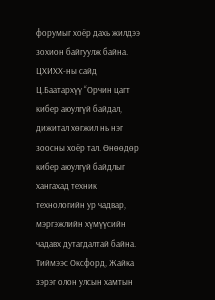форумыг хоёр дахь жилдээ зохион байгуулж байна. ЦХИХХ-ны сайд Ц.Баатархүү “Орчин цагт кибер аюулгүй байдал, дижитал хөгжил нь нэг зоосны хоёр тал. Өнөөдөр кибер аюулгүй байдлыг хангахад техник технологийн ур чадвар, мэргэжлийн хүмүүсийн чадавх дутагдалтай байна. Тиймээс Оксфорд, Жайка зэрэг олон улсын хамтын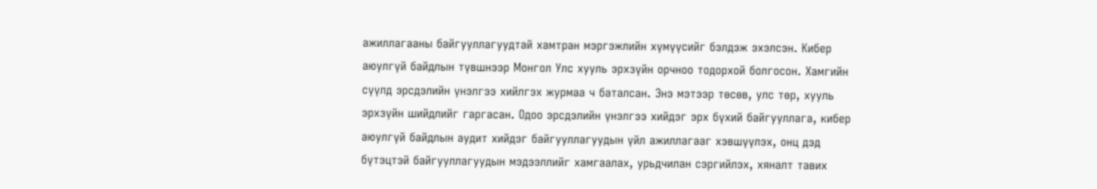ажиллагааны байгууллагуудтай хамтран мэргэжлийн хүмүүсийг бэлдэж эхэлсэн. Кибер аюулгүй байдлын түвшнээр Монгол Улс хууль эрхзүйн орчноо тодорхой болгосон. Хамгийн сүүлд эрсдэлийн үнэлгээ хийлгэх журмаа ч баталсан. Энэ мэтээр төсөв, улс төр, хууль эрхзүйн шийдлийг гаргасан. Одоо эрсдэлийн үнэлгээ хийдэг эрх бүхий байгууллага, кибер аюулгүй байдлын аудит хийдэг байгууллагуудын үйл ажиллагааг хэвшүүлэх, онц дэд бүтэцтэй байгууллагуудын мэдээллийг хамгаалах, урьдчилан сэргийлэх, хяналт тавих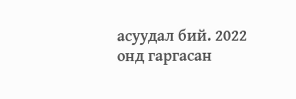асуудал бий. 2022 онд гаргасан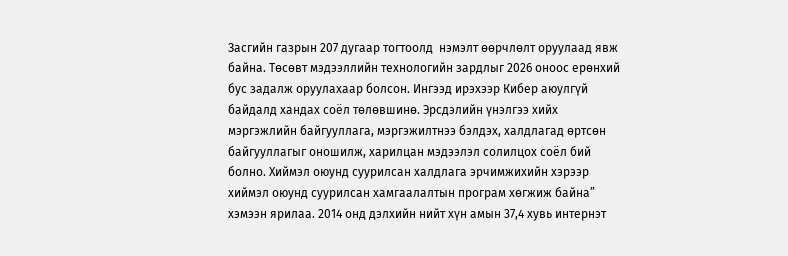Засгийн газрын 207 дугаар тогтоолд  нэмэлт өөрчлөлт оруулаад явж байна. Төсөвт мэдээллийн технологийн зардлыг 2026 оноос ерөнхий бус задалж оруулахаар болсон. Ингээд ирэхээр Кибер аюулгүй байдалд хандах соёл төлөвшинө. Эрсдэлийн үнэлгээ хийх мэргэжлийн байгууллага, мэргэжилтнээ бэлдэх, халдлагад өртсөн байгууллагыг оношилж, харилцан мэдээлэл солилцох соёл бий болно. Хиймэл оюунд суурилсан халдлага эрчимжихийн хэрээр хиймэл оюунд суурилсан хамгаалалтын програм хөгжиж байна” хэмээн ярилаа. 2014 онд дэлхийн нийт хүн амын 37,4 хувь интернэт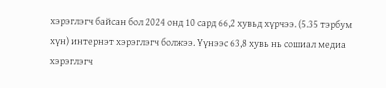хэрэглэгч байсан бол 2024 онд 10 сард 66,2 хувьд хүрчээ. (5.35 тэрбум хүн) интернэт хэрэглэгч болжээ. Үүнээс 63,8 хувь нь сошиал медиа хэрэглэгч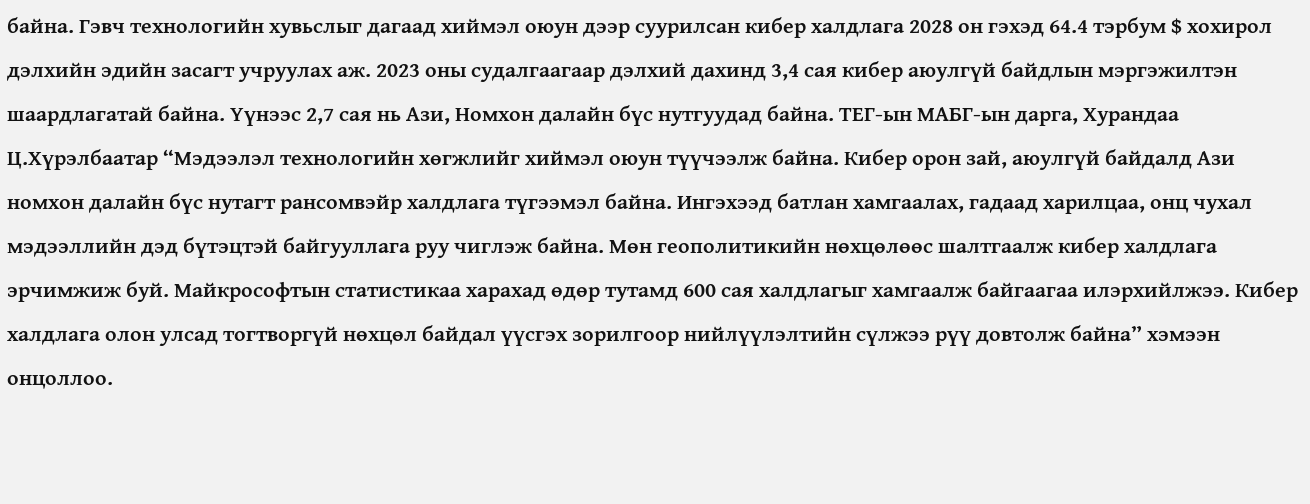байна. Гэвч технологийн хувьслыг дагаад хиймэл оюун дээр суурилсан кибер халдлага 2028 он гэхэд 64.4 тэрбум $ хохирол дэлхийн эдийн засагт учруулах аж. 2023 оны судалгаагаар дэлхий дахинд 3,4 сая кибер аюулгүй байдлын мэргэжилтэн шаардлагатай байна. Үүнээс 2,7 сая нь Ази, Номхон далайн бүс нутгуудад байна. ТЕГ-ын МАБГ-ын дарга, Хурандаа Ц.Хүрэлбаатар “Мэдээлэл технологийн хөгжлийг хиймэл оюун түүчээлж байна. Кибер орон зай, аюулгүй байдалд Ази номхон далайн бүс нутагт рансомвэйр халдлага түгээмэл байна. Ингэхээд батлан хамгаалах, гадаад харилцаа, онц чухал мэдээллийн дэд бүтэцтэй байгууллага руу чиглэж байна. Мөн геополитикийн нөхцөлөөс шалтгаалж кибер халдлага эрчимжиж буй. Майкрософтын статистикаа харахад өдөр тутамд 600 сая халдлагыг хамгаалж байгаагаа илэрхийлжээ. Кибер халдлага олон улсад тогтворгүй нөхцөл байдал үүсгэх зорилгоор нийлүүлэлтийн сүлжээ рүү довтолж байна” хэмээн онцоллоо.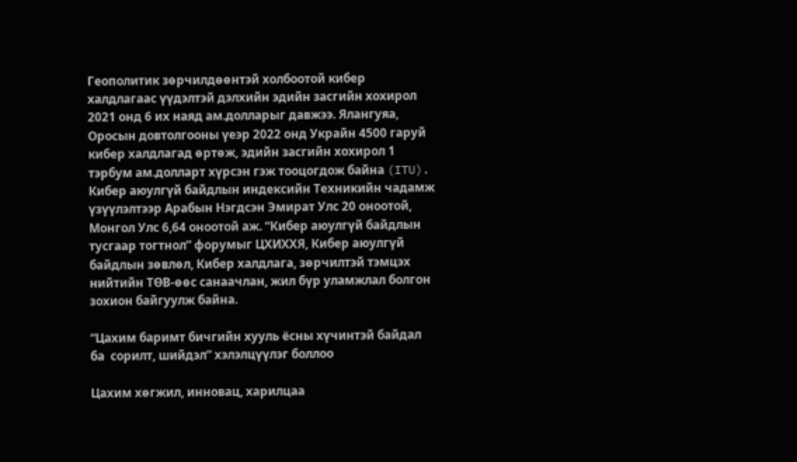Геополитик зөрчилдөөнтэй холбоотой кибер халдлагаас үүдэлтэй дэлхийн эдийн засгийн хохирол 2021 онд 6 их наяд ам.долларыг давжээ. Ялангуяа, Оросын довтолгооны үеэр 2022 онд Украйн 4500 гаруй кибер халдлагад өртөж, эдийн засгийн хохирол 1 тэрбум ам.долларт хүрсэн гэж тооцогдож байна (ITU). Кибер аюулгүй байдлын индексийн Техникийн чадамж үзүүлэлтээр Арабын Нэгдсэн Эмират Улс 20 оноотой, Монгол Улс 6,64 оноотой аж. “Кибер аюулгүй байдлын тусгаар тогтнол” форумыг ЦХИХХЯ, Кибер аюулгүй байдлын зөвлөл, Кибер халдлага, зөрчилтэй тэмцэх нийтийн ТӨВ-өөс санаачлан, жил бүр уламжлал болгон зохион байгуулж байна.

“Цахим баримт бичгийн хууль ёсны хүчинтэй байдал ба  сорилт, шийдэл” хэлэлцүүлэг боллоо

Цахим хөгжил, инновац, харилцаа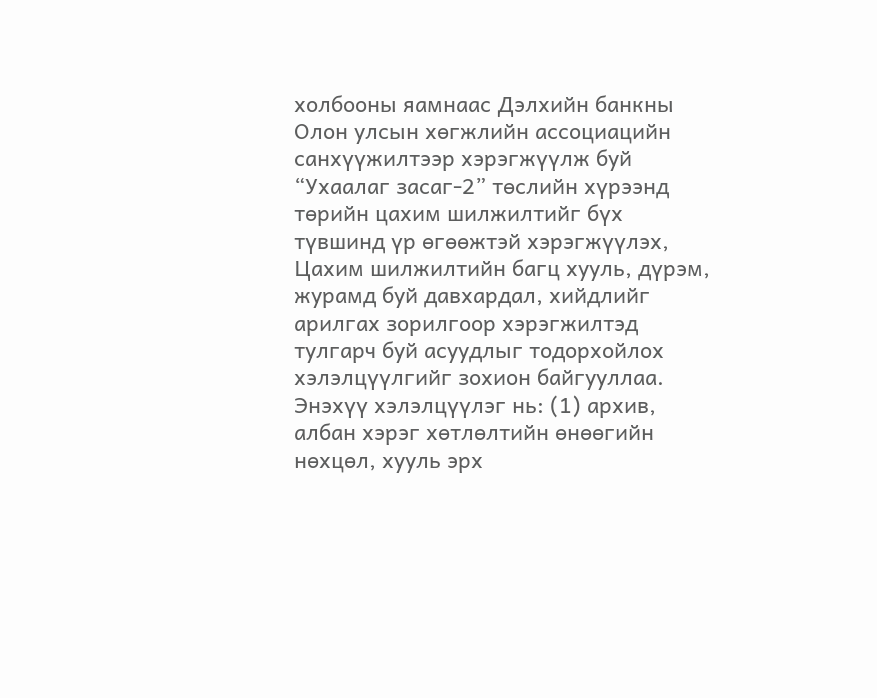холбооны яамнаас Дэлхийн банкны Олон улсын хөгжлийн ассоциацийн санхүүжилтээр хэрэгжүүлж буй  “Ухаалаг засаг-2” төслийн хүрээнд төрийн цахим шилжилтийг бүх түвшинд үр өгөөжтэй хэрэгжүүлэх, Цахим шилжилтийн багц хууль, дүрэм, журамд буй давхардал, хийдлийг арилгах зорилгоор хэрэгжилтэд тулгарч буй асуудлыг тодорхойлох хэлэлцүүлгийг зохион байгууллаа. Энэхүү хэлэлцүүлэг нь: (1) архив, албан хэрэг хөтлөлтийн өнөөгийн нөхцөл, хууль эрх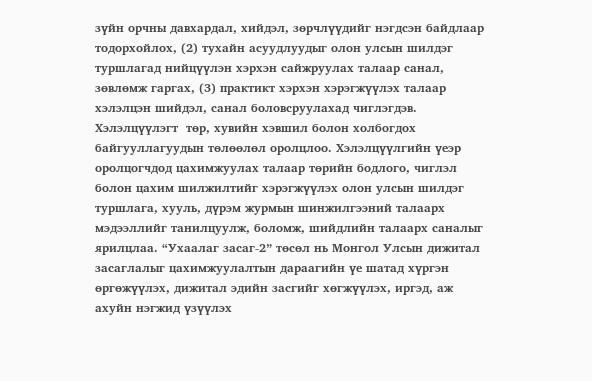зүйн орчны давхардал, хийдэл, зөрчлүүдийг нэгдсэн байдлаар тодорхойлох, (2) тухайн асуудлуудыг олон улсын шилдэг туршлагад нийцүүлэн хэрхэн сайжруулах талаар санал, зөвлөмж гаргах, (3) практикт хэрхэн хэрэгжүүлэх талаар хэлэлцэн шийдэл, санал боловсруулахад чиглэгдэв. Хэлэлцүүлэгт  төр, хувийн хэвшил болон холбогдох байгууллагуудын төлөөлөл оролцлоо. Хэлэлцүүлгийн үеэр оролцогчдод цахимжуулах талаар төрийн бодлого, чиглэл болон цахим шилжилтийг хэрэгжүүлэх олон улсын шилдэг туршлага, хууль, дүрэм журмын шинжилгээний талаарх мэдээллийг танилцуулж, боломж, шийдлийн талаарх саналыг ярилцлаа. “Ухаалаг засаг-2” төсөл нь Монгол Улсын дижитал засаглалыг цахимжуулалтын дараагийн үе шатад хүргэн өргөжүүлэх, дижитал эдийн засгийг хөгжүүлэх, иргэд, аж ахуйн нэгжид үзүүлэх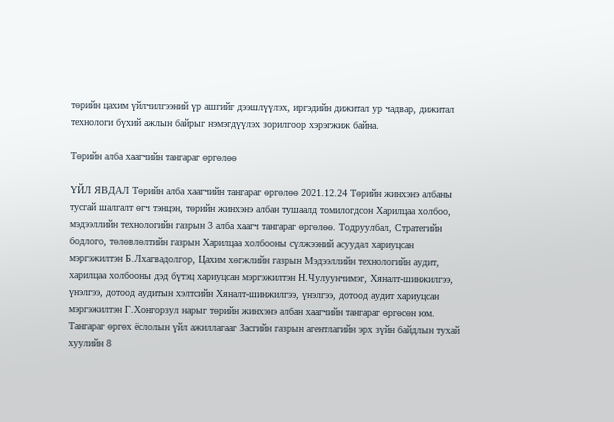төрийн цахим үйлчилгээний үр ашгийг дээшлүүлэх, иргэдийн дижитал ур чадвар, дижитал технологи бүхий ажлын байрыг нэмэгдүүлэх зорилгоор хэрэгжиж байна.

Төрийн алба хаагчийн тангараг өргөлөө

ҮЙЛ ЯВДАЛ Төрийн алба хаагчийн тангараг өргөлөө 2021.12.24 Төрийн жинхэнэ албаны тусгай шалгалт өгч тэнцэн, төрийн жинхэнэ албан тушаалд томилогдсон Харилцаа холбоо, мэдээллийн технологийн газрын 3 алба хаагч тангараг өргөлөө. Тодруулбал, Стратегийн бодлого, төлөвлөлтийн газрын Харилцаа холбооны сүлжээний асуудал хариуцсан мэргэжилтэн Б.Лхагвадолгор, Цахим хөгжлийн газрын Мэдээллийн технологийн аудит, харилцаа холбооны дэд бүтэц хариуцсан мэргэжилтэн Н.Чулуунчимэг, Хяналт-шинжилгээ, үнэлгээ, дотоод аудитын хэлтсийн Хяналт-шинжилгээ, үнэлгээ, дотоод аудит хариуцсан мэргэжилтэн Г.Хонгорзул нарыг төрийн жинхэнэ албан хаагчийн тангараг өргөсөн юм. Тангараг өргөх ёслолын үйл ажиллагааг Засгийн газрын агентлагийн эрх зүйн байдлын тухай хуулийн 8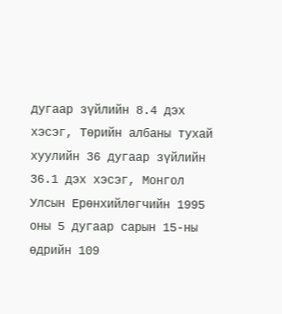дугаар зүйлийн 8.4 дэх хэсэг, Төрийн албаны тухай хуулийн 36 дугаар зүйлийн 36.1 дэх хэсэг, Монгол Улсын Ерөнхийлөгчийн 1995 оны 5 дугаар сарын 15-ны өдрийн 109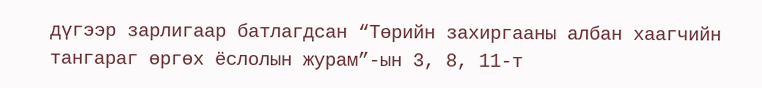дүгээр зарлигаар батлагдсан “Төрийн захиргааны албан хаагчийн тангараг өргөх ёслолын журам”-ын 3, 8, 11-т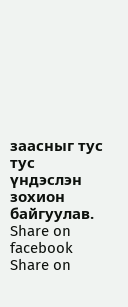заасныг тус тус үндэслэн зохион байгуулав. Share on facebook Share on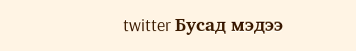twitter Бусад мэдээ